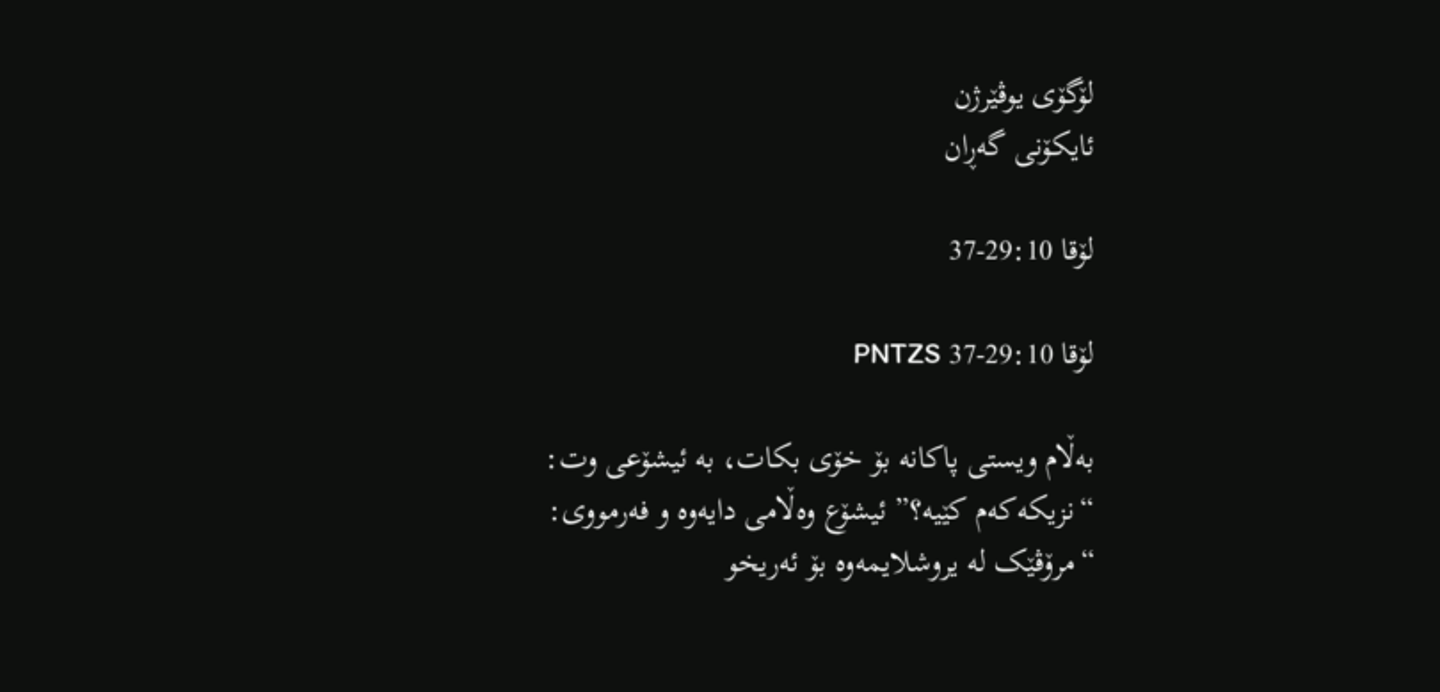لۆگۆی یوڤێرژن
ئایکۆنی گەڕان

لۆقا 29:10-37

لۆقا 29:10-37 PNTZS

به‌ڵام ویستی پاكانه‌ بۆ خۆی بكات، به‌ ئیشۆعی وت: “نزیكه‌كه‌م كێیه‌؟” ئیشۆع وه‌ڵامی دایه‌وه‌ و فه‌رمووی: “مرۆڤێک له‌ یروشلایمه‌وه‌ بۆ ئه‌ریخو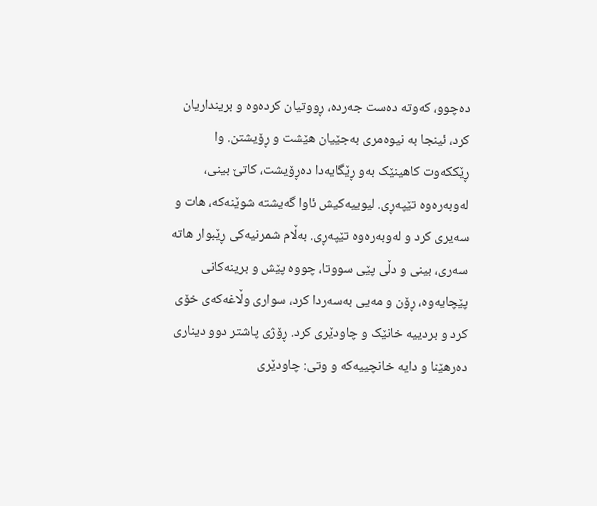ده‌چوو، كه‌وته‌ ده‌ست جه‌رده‌، ڕووتیان كرده‌وه‌ و برینداریان كرد، ئینجا به‌ نیوه‌مری به‌جێیان هێشت و ڕۆیشتن. وا ڕێككه‌وت كاهینێک به‌و ڕێگایه‌دا ده‌ڕۆیشت، كاتێ بینی، له‌وبه‌ره‌وه‌ تێپه‌ڕی. لیوییه‌كیش ئاوا گه‌یشته‌ شوێنه‌كه‌، هات و سه‌یری كرد و له‌وبه‌ره‌وه‌ تێپه‌ڕی. به‌ڵام شمرنیه‌كی ڕێبوار هاته‌ سه‌ری، بینی و دڵی پێی سووتا، چووه‌ پێش و برینه‌كانی پێچایه‌وه‌، ڕۆن و مه‌یی به‌سه‌ردا كرد، سواری وڵاغه‌كه‌ی خۆی كرد و بردییه‌ خانێک و چاودێری كرد. ڕۆژی پاشتر دوو دیناری ده‌رهێنا و دایه‌ خانچییه‌كه‌ و وتی: چاودێری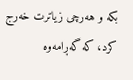بكه‌ و هه‌رچی زیاترت خه‌رج كرد، كه‌ گه‌ڕامه‌وه‌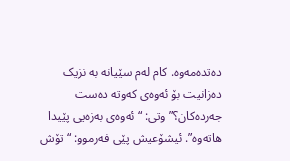ده‌تده‌مه‌وه‌. كام له‌م سێیانه‌ به‌ نزیک ده‌زانیت بۆ ئه‌وه‌ی كه‌وته‌ ده‌ست جه‌رده‌كان؟” وتی: “ئه‌وه‌ی به‌زه‌یی پێیدا هاته‌وه‌”. ئیشۆعیش پێی فه‌رموو: “تۆش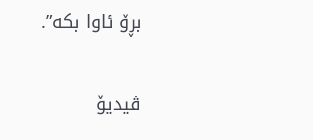بڕۆ ئاوا بكه‌”.

ڤیدیۆ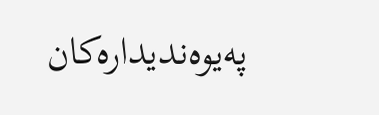پەیوەندیدارەکان